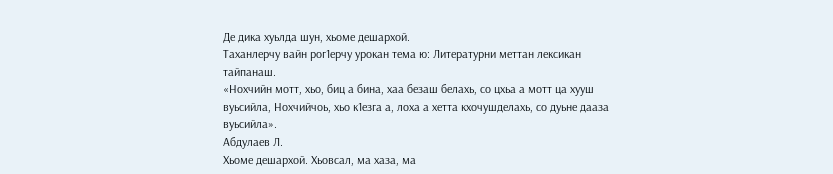Де дика хуьлда шун, хьоме дешархой.
Таханлерчу вайн рог1ерчу урокан тема ю: Литературни меттан лексикан тайпанаш.
«Нохчийн мотт, хьо, биц а бина, хаа безаш белахь, со цхьа а мотт ца хууш вуьсийла, Нохчийчоь, хьо к1езга а, лоха а хетта кхочушделахь, со дуьне дааза вуьсийла».
Абдулаев Л.
Хьоме дешархой. Хьовсал, ма хаза, ма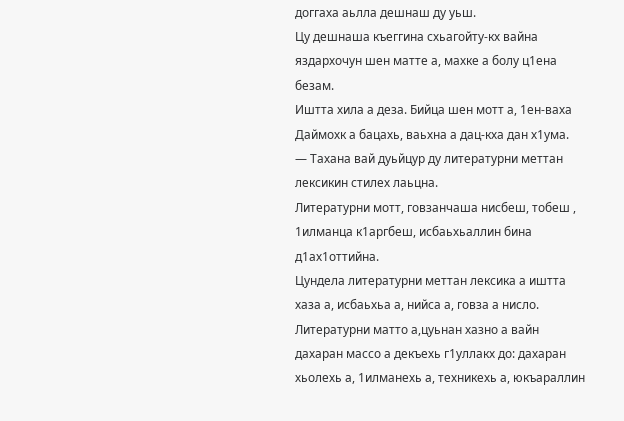доггаха аьлла дешнаш ду уьш.
Цу дешнаша къеггина схьагойту-кх вайна яздархочун шен матте а, махке а болу ц1ена безам.
Иштта хила а деза. Бийца шен мотт а, 1ен-ваха Даймохк а бацахь, ваьхна а дац-кха дан х1ума.
— Тахана вай дуьйцур ду литературни меттан лексикин стилех лаьцна.
Литературни мотт, говзанчаша нисбеш, тобеш , 1илманца к1аргбеш, исбаьхьаллин бина д1ах1оттийна.
Цундела литературни меттан лексика а иштта хаза а, исбаьхьа а, нийса а, говза а нисло.
Литературни матто а,цуьнан хазно а вайн дахаран массо а декъехь г1уллакх до: дахаран хьолехь а, 1илманехь а, техникехь а, юкъараллин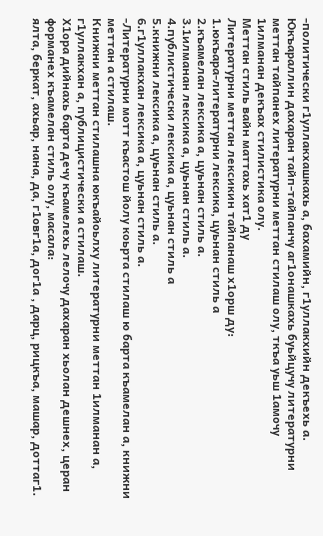-политически г1уллакхашкахь а, бахамийн, г1уллакхийн декъехь а.
Юкъараллин дахаран тайп-тайпанчу аг1онашкахь буьйцучу литературни меттан тайпанех литературни меттан стилаш олу, ткъа уьш 1амочу 1илманан декъах стилистика олу.
Меттан стиль вайн маттахь хат1 ду
Литературни меттан лексикин тайпанаш х1орш ду:
1.юкъара-литературни лексика, цуьнан стиль а
2.къамелан лексика а, цуьнан стиль а.
3.1илманан лексика а, цуьнан стиль а.
4.публистически лексика а, цуьнан стиль а
5.книжни лексика а, цуьнан стиль а.
6.г1уллакхан лексика а, цуьнан стиль а.
-Литературни мотт къастош йолу коьрта стилаш ю барта къамелан а, книжни меттан а стилаш.
Книжни меттан стилашна юкъайоьлху литературни меттан 1илманан а, г1уллакхан а, публицистически а стилаш.
Х1ора дийнахь барта дечу къамелехь лелочу дахаран хьолан дешнех, церан форманех къамелан стиль олу, масала:
ялта, беркат, ахьар, нана, да, г1овг1а, дог1а , дарц, рицкъа, машар, доттаг1.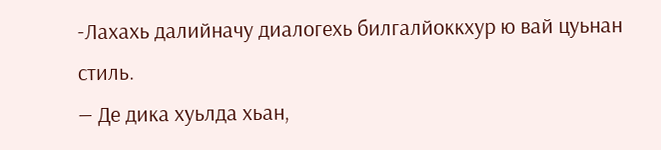-Лахахь далийначу диалогехь билгалйоккхур ю вай цуьнан стиль.
— Де дика хуьлда хьан,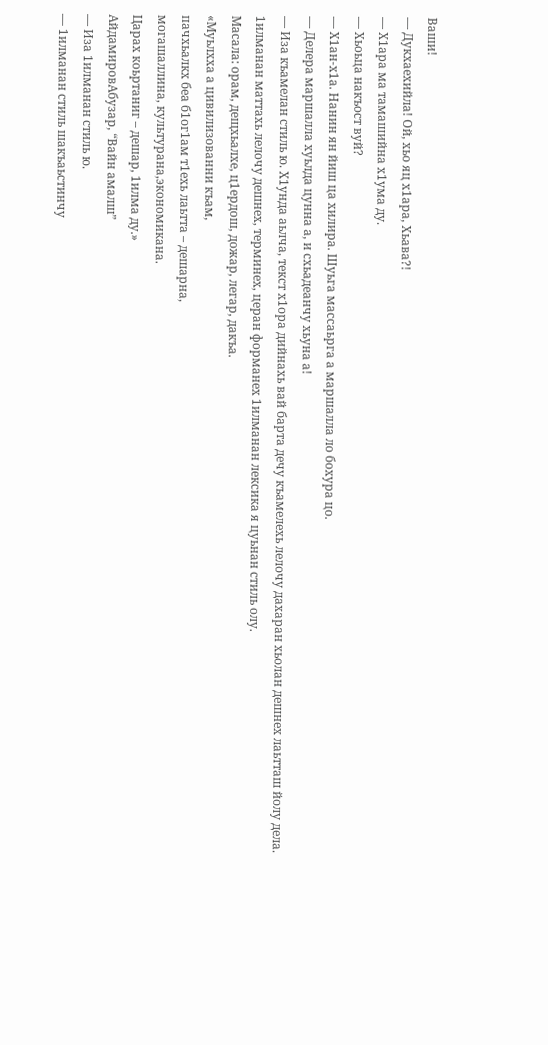Ваши!
— Дукхаехийла! Ой, хьо яц х1ара, Хьава?!
— Х1ара ма тамашийна х1ума ду.
— Хьоьца накъост вуй?
— Х1ан-х1а. Нанин ян йиш ца хилира. Шуьга массаьрга а маршалла ло бохура цо.
— Делера маршалла хуьлда цунна а, и схьадеанчу хьуна а!
— Иза къамелан стиль ю. Х1унда аьлча, текст х1ора дийнахь вай барта дечу къамелехь лелочу дахаран хьолан дешнех лаьтташ йолу дела.
1илманан маттахь лелочу дешнех, терминех, церан форманех 1илманан лексика я цуьнан стиль олу.
Масала: орам, дещхьалхе, ц1ердош, дожар, легар, дакъа.
«Муьлхха а цивилизованни къам,
пачхьалкх беа б1ог1ам т1ехь лаьтта – дешарна,
могашаллина, культурана,экономикана.
Царах коьртаниг – дешар, 1илма ду.»
АйдамировАбузар, “Вайн амалш”
— Иза 1илманан стиль ю.
— 1илманан стиль шакъаьстинчу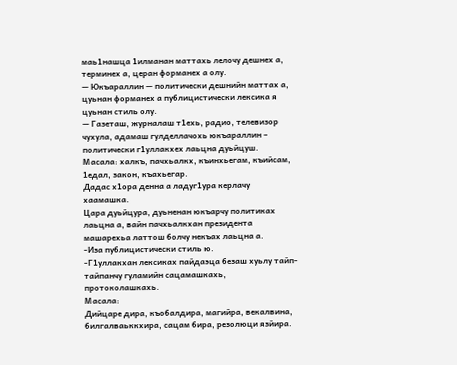маь1нашца 1илманан маттахь лелочу дешнех а, терминех а, церан форманех а олу.
— Юкъараллин — политически дешнийн маттах а, цуьнан форманех а публицистически лексика я цуьнан стиль олу.
— Газеташ, журналаш т1ехь, радио, телевизор чухула, адамаш гулделлачохь юкъараллин – политически г1уллакхех лаьцна дуьйцуш.
Масала: халкъ, пачхьалкх, къинхьегам, къийсам, 1едал, закон, къахьегар.
Дадас х1ора денна а ладуг1ура керлачу хаамашка.
Цара дуьйцура, дуьненан юкъарчу политиках лаьцна а, вайн пачхьалкхан президента машарехьа латтош болчу некъах лаьцна а.
-Иза публицистически стиль ю.
-Г1уллакхан лексиках пайдаэца безаш хуьлу тайп-тайпанчу гуламийн сацамашкахь, протоколашкахь.
Масала:
Дийцаре дира, къобалдира, магийра, векалвина, билгалваьккхира, сацам бира, резолюци язйира.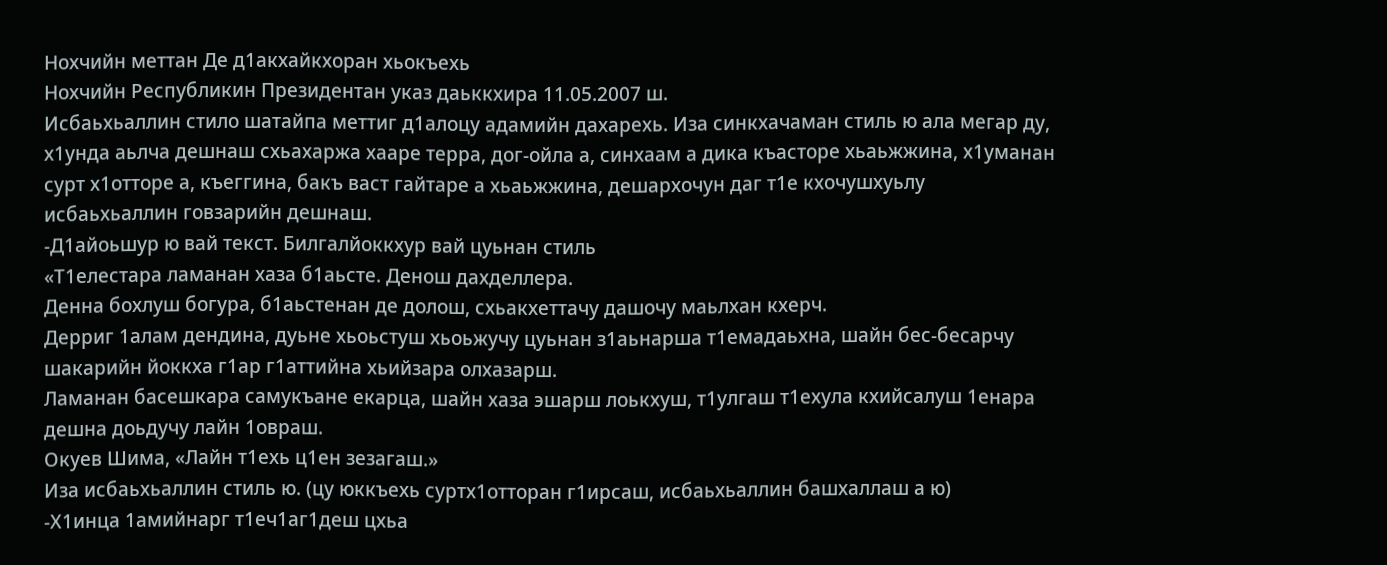Нохчийн меттан Де д1акхайкхоран хьокъехь
Нохчийн Республикин Президентан указ даьккхира 11.05.2007 ш.
Исбаьхьаллин стило шатайпа меттиг д1алоцу адамийн дахарехь. Иза синкхачаман стиль ю ала мегар ду, х1унда аьлча дешнаш схьахаржа хааре терра, дог-ойла а, синхаам а дика къасторе хьаьжжина, х1уманан сурт х1отторе а, къеггина, бакъ васт гайтаре а хьаьжжина, дешархочун даг т1е кхочушхуьлу исбаьхьаллин говзарийн дешнаш.
-Д1айоьшур ю вай текст. Билгалйоккхур вай цуьнан стиль
«Т1елестара ламанан хаза б1аьсте. Денош дахделлера.
Денна бохлуш богура, б1аьстенан де долош, схьакхеттачу дашочу маьлхан кхерч.
Дерриг 1алам дендина, дуьне хьоьстуш хьоьжучу цуьнан з1аьнарша т1емадаьхна, шайн бес-бесарчу шакарийн йоккха г1ар г1аттийна хьийзара олхазарш.
Ламанан басешкара самукъане екарца, шайн хаза эшарш лоькхуш, т1улгаш т1ехула кхийсалуш 1енара дешна доьдучу лайн 1овраш.
Окуев Шима, «Лайн т1ехь ц1ен зезагаш.»
Иза исбаьхьаллин стиль ю. (цу юккъехь суртх1отторан г1ирсаш, исбаьхьаллин башхаллаш а ю)
-Х1инца 1амийнарг т1еч1аг1деш цхьа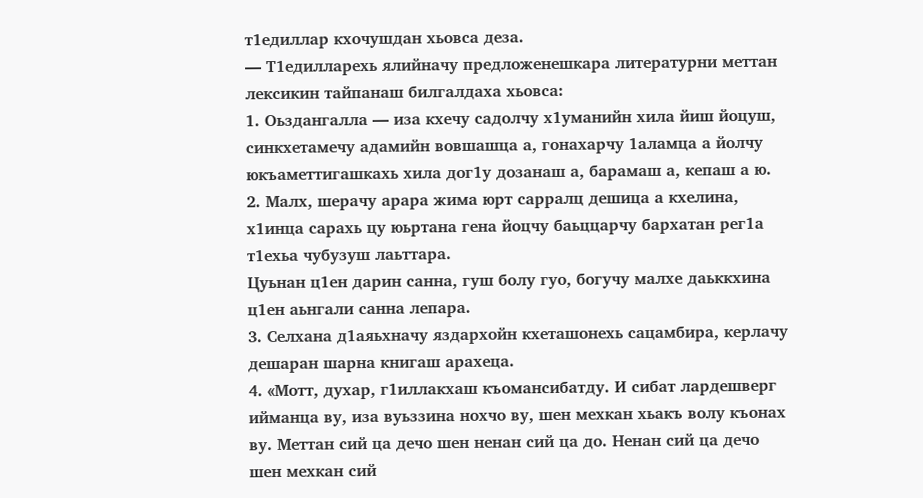т1едиллар кхочушдан хьовса деза.
— Т1едилларехь ялийначу предложенешкара литературни меттан лексикин тайпанаш билгалдаха хьовса:
1. Оьздангалла — иза кхечу садолчу х1уманийн хила йиш йоцуш, синкхетамечу адамийн вовшашца а, гонахарчу 1аламца а йолчу юкъаметтигашкахь хила дог1у дозанаш а, барамаш а, кепаш а ю.
2. Малх, шерачу арара жима юрт сарралц дешица а кхелина, х1инца сарахь цу юьртана гена йоцчу баьццарчу бархатан рег1а т1ехьа чубузуш лаьттара.
Цуьнан ц1ен дарин санна, гуш болу гуо, богучу малхе даьккхина ц1ен аьнгали санна лепара.
3. Селхана д1аяьхначу яздархойн кхеташонехь сацамбира, керлачу дешаран шарна книгаш арахеца.
4. «Мотт, духар, г1иллакхаш къомансибатду. И сибат лардешверг ийманца ву, иза вуьззина нохчо ву, шен мехкан хьакъ волу къонах ву. Меттан сий ца дечо шен ненан сий ца до. Ненан сий ца дечо шен мехкан сий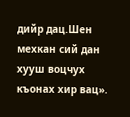дийр дац.Шен мехкан сий дан хууш воцчух къонах хир вац».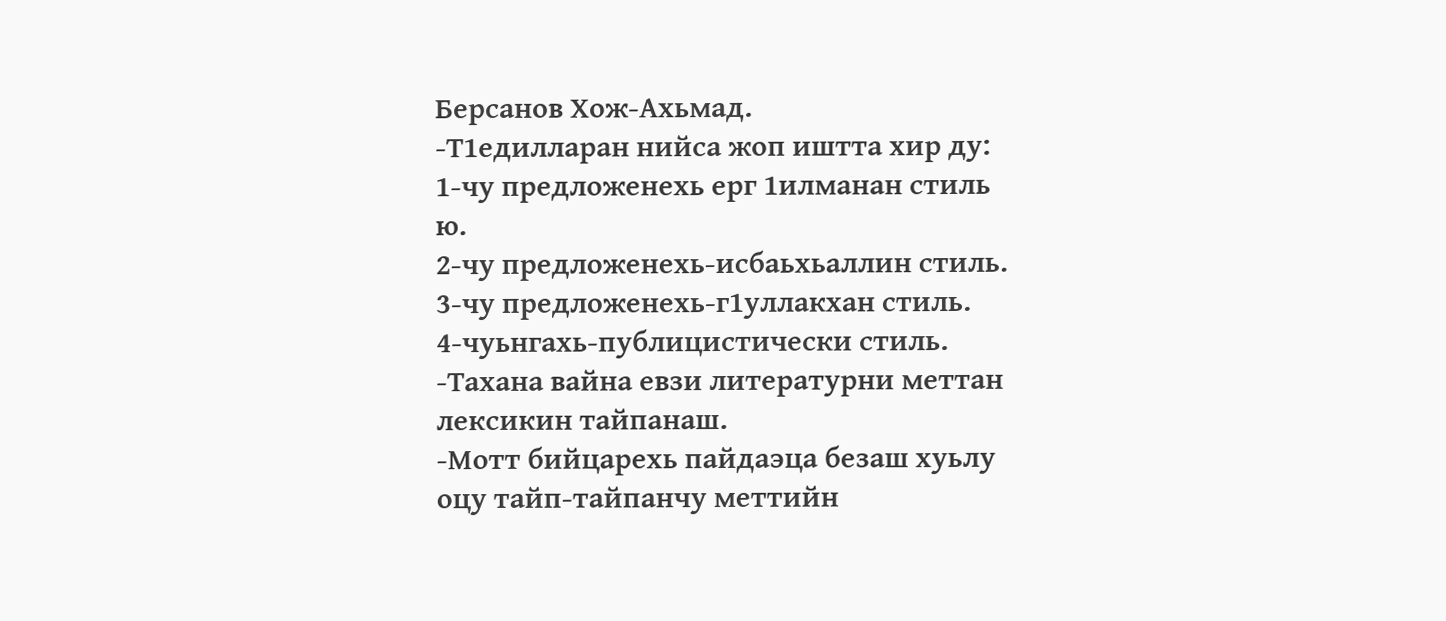Берсанов Хож-Ахьмад.
-Т1едилларан нийса жоп иштта хир ду:
1-чу предложенехь ерг 1илманан стиль ю.
2-чу предложенехь-исбаьхьаллин стиль.
3-чу предложенехь-г1уллакхан стиль.
4-чуьнгахь-публицистически стиль.
-Тахана вайна евзи литературни меттан лексикин тайпанаш.
-Мотт бийцарехь пайдаэца безаш хуьлу оцу тайп-тайпанчу меттийн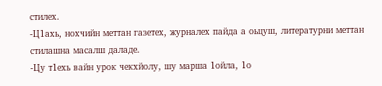стилех.
-Ц1ахь, нохчийн меттан газетех, журналех пайда а оьцуш, литературни меттан стилашна масалш даладе.
-Цу т1ехь вайн урок чекхйолу, шу марша 1ойла, 1о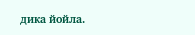дика йойла.